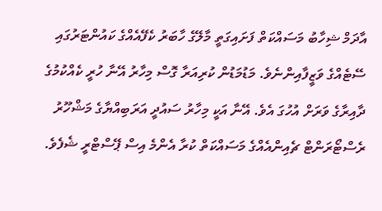އާދަމް ޝިހާބު މަސައްކަތް ފަށައިގަތީ މާލޭގެ ހާބަރު ކެފޭއެއްގެ ކައުންޓަރުގައި ސޭޓެއްގެ ވަޒީފާއިންނެވެ. މަޑުމަޑުން ކުރިއަރާ ގޮސް މިހާރު އޭނާ ހުރީ ކެއްކުމުގެ ދާއިރާގެ ވަރަށް އުހުގަ އެވެ. އޭނާ އަކީ މިހާރު ސައުދީ އަރަބިއްޔާގެ މަޝްހޫރު ރެސްޓޯރަންޓް ޗެއިންއެއްގެ މަސައްކަތް ކުރާ އެންމެ އިސް ޕޭސްޓްރީ ޝެފެވެ.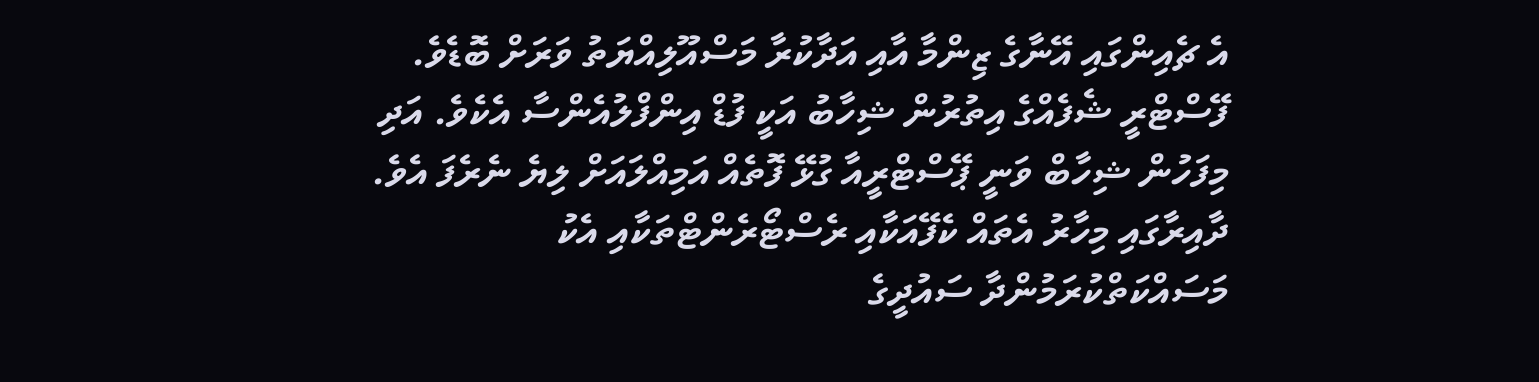އެ ޗެއިންގައި އޭނާގެ ޒިންމާ އާއި އަދާކުރާ މަސްއޫލިއްޔަތު ވަރަށް ބޮޑެވެ.
ފޭސްޓްރީ ޝެފެއްގެ އިތުރުން ޝިހާބު އަކީ ފުޑް އިންފްލުއެންސާ އެކެވެ. އަދި މިފަހުން ޝިހާބް ވަނީ ޕޭސްޓްރީއާ ގުޅޭ ފޮތެއް އަމިއްލައަށް ލިޔެ ނެރެފަ އެވެ.
ދާއިރާގައި މިހާރު އެތައް ކެފޭއަކާއި ރެސްޓޯރެންޓްތަކާއި އެކު މަސައްކަތްކުރަމުންދާ ސައުދީގެ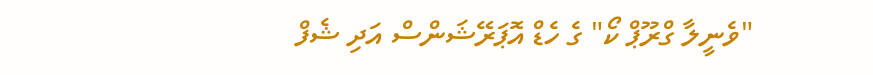"ވެނީލާ ގްރޫޕް ކޯ" ގެ ހެޑް އޮޕަރޭޝަންސް އަދި ޝެފް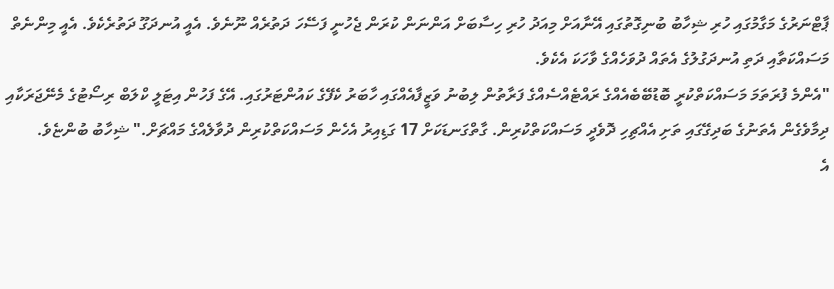ޕާޓްނަރުގެ މަގާމުގައި ހުރި ޝިހާބު ބުނިގޮތުގައި އޭނާއަށް މިއަދު ހުރި ހިސާބަށް އަންނަން ކުރަން ޖެހުނީ ފަސޭހަ ދަތުރެއް ނޫނެވެ. އެއީ އުނދަގޫ ދަތުރެކެވެ. އެއީ މިންނެތް މަސައްކަތާއި ދަތި އުނދަގުލުގެ އެތައް ދުވަހެއްގެ ވާހަކަ އެކެވެ.
"އެންމެ ފުރަތަމަ މަސައްކަތްކުރީ ބޮޑުބޭބެއެއްގެ ރައްޓެއްސެއްގެ ފަރާތުން ލިބުނު ވަޒީފާއެއްގައި ހާބަރު ކެފޭގެ ކައުންޓަރުގައި. އޭގެ ފަހުން އިޓަލީ ކްލަބް ރިސޯޓުގެ މެނޭޖަރަކާއި ދިމާވެގެން އެތަނުގެ ބަދިގޭގައި ތަށި އެއްޗިހި ދޮވެދީ މަސައްކަތްކުރިން. ގާތްގަނޑަކަށް 17 ގަޑިއިރު އެހެން މަސައްކަތްކުރިން ދުވާލެއްގެ މައްޗަށް." ޝިހާބު ބުންޏެވެ.
އެ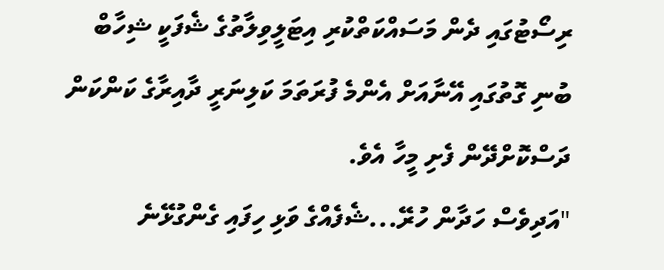ރިސޯޓުގައި ދެން މަސައްކަތްކުރި އިޓަލީވިލާތުގެ ޝެފަކީ ޝިހާބް ބުނި ގޮތުގައި އޭނާއަށް އެންމެ ފުރަތަމަ ކަލިނަރީ ދާއިރާގެ ކަންކަން ދަސްކޮށްދޭން ފެށި މީހާ އެވެ.
"އަދިވެސް ހަދާން ހުރޭ...ޝެފެއްގެ ވަޅި ހިފައި ގެންގުޅޭނެ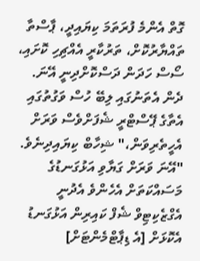ގޮތް އެންމެ ފުރަތަމަ ކިޔައިދީ، ޕާސްތާ ތައްޔާރުކޮށް، ތަރުކާރީ އެއްޗިހި ކޮށައި، ސޯސް ހަދަން ދަސްކޮށްދިނީ އޭނަ. ދެން އެތަނުގައި ލިބޭ ހުސް ވަގުތުގައި އެތާގެ ޕޭސްޓްރީ ޝެފަށްވެސް ވަރަށް އެހީތެރިވަން،" ޝިހާބް ކިޔައިދިނެވެ.
"އޭނަ ވަރަށް ގަޔާވި އަޅުގަނޑުގެ މަސައްކަތަށް އެހެންވެ އެދުނީ އެގްޒެކިޓިވް ޝެފް ކައިރިން އަޅުގަނޑު އެކޮޅަށް [އެ ޑިޕާޓްމެންޓަށް]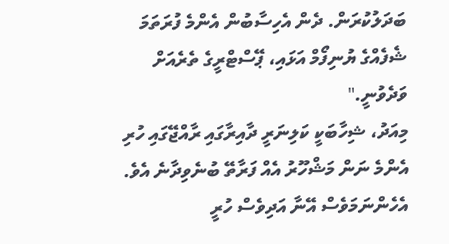ބަދަލުކުރަން. ދެން އެހިސާބުން އެންމެ ފުރަތަމަ ޝެފެއްގެ ޔުނިފޯމް އަޅައި، ޕޭސްޓްރީގެ ތެރެއަށް ވަދެވުނީ."
މިއަދު، ޝިހާބަކީ ކަލިނަރީ ދާއިރާގައި ރާއްޖޭގައި ހުރި އެންމެ ނަން މަޝްހޫރު އެއް ފަރާތޭ ބުނެވިދާނެ އެވެ. އެހެންނަމަވެސް އޭނާ އަދިވެސް ހުރީ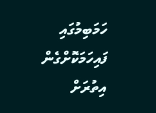ހަމަބިމުގައި ފައިހަމަކޮށްގެން އިތުރަށް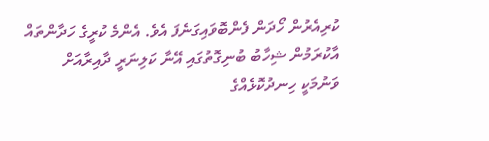ކުރިއެރުން ހޯދަން ފެންބޮވައިގަނެފަ އެވެ. އެންމެ ކުރީގެ ހަދާންތައް އާކުރަމުން ޝިހާބު ބުނިގޮތުގައި އޭނާ ކަލިނަރީ ދާއިރާއަށް ވަނުމަކީ ހިނދުކޮޅެއްގެ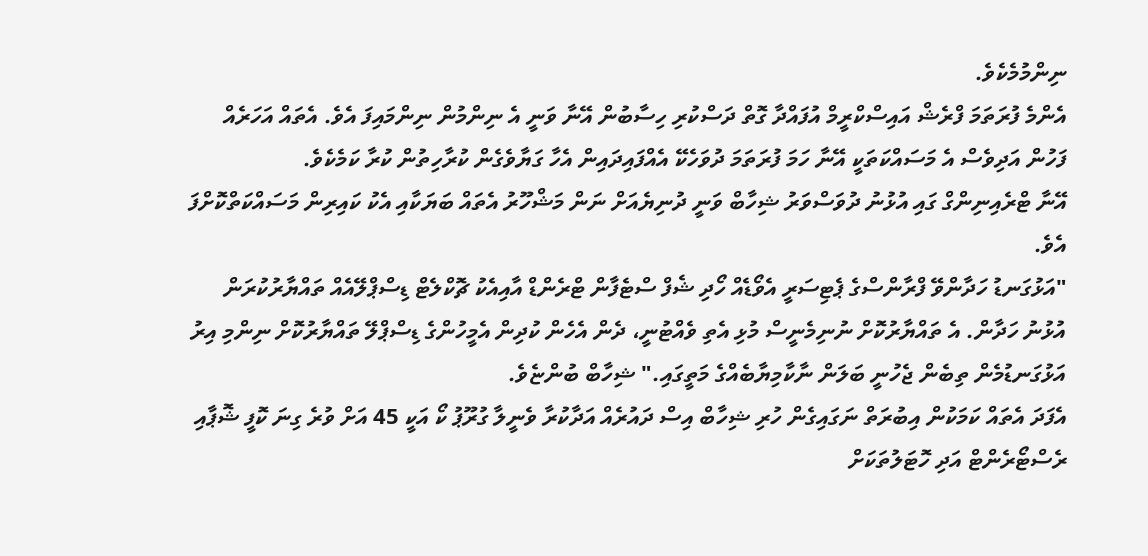ނިންމުމެކެވެ.
އެންމެ ފުރަތަމަ ފްރެޝް އައިސްކްރީމް އުފައްދާ ގޮތް ދަސްކުރި ހިސާބުން އޭނާ ވަނީ އެ ނިންމުން ނިންމައިފަ އެވެ. އެތައް އަހަރެއް ފަހުން އަދިވެސް އެ މަސައްކަތަކީ އޭނާ ހަމަ ފުރަތަމަ ދުވަހެކޭ އެއްފައިދައިން އެހާ ގަޔާވެގެން ކުރާހިތުން ކުރާ ކަމެކެވެ.
އޭނާ ޓްރެއިނިންގް ގައި އުޅުނު ދުވަސްވަރު ޝިހާބް ވަނީ ދުނިޔެއަށް ނަން މަޝްހޫރު އެތައް ބަޔަކާއި އެކު ކައިރިން މަސައްކަތްކޮށްފަ އެވެ.
"އަޅުގަނޑު ހަދާންވޭ ފްރާންސްގެ ޕެޓިސަރީ އެވޯޑެއް ހޯދި ޝެފް ސްޓެފާން ޓްރެންޑް އާއިއެކު ޗޮކްލެޓް ޑިސްޕްލޭއެއް ތައްޔާރުކުރަން އުޅުނު ހަދާން. އެ ތައްޔާރުކޮށް ނުނިމެނީސް މުޅި އެތި ވެއްޓުނީ، ދެން އެހެން ކުދިން އެމީހުންގެ ޑިސްޕްލޭ ތައްޔާރުކޮށް ނިންމި އިރު އަޅުގަނޑުމެން ތިބެން ޖެހުނީ ބަލަން ނާކާމިޔާބެއްގެ މަތީގައި." ޝިހާބް ބުންޏެވެ.
އެފަދަ އެތައް ކަމަކުން އިބުރަތް ނަގައިގެން ހުރި ޝިހާބް އިސް ދައުރެއް އަދާކުރާ ވެނީލާ ގުރޫޕު ކޯ އަކީ 45 އަށް ވުރެ ގިނަ ކޮފީ ޝޮޕާއި ރެސްޓޯރެންޓް އަދި ހޮޓަލުތަކަށް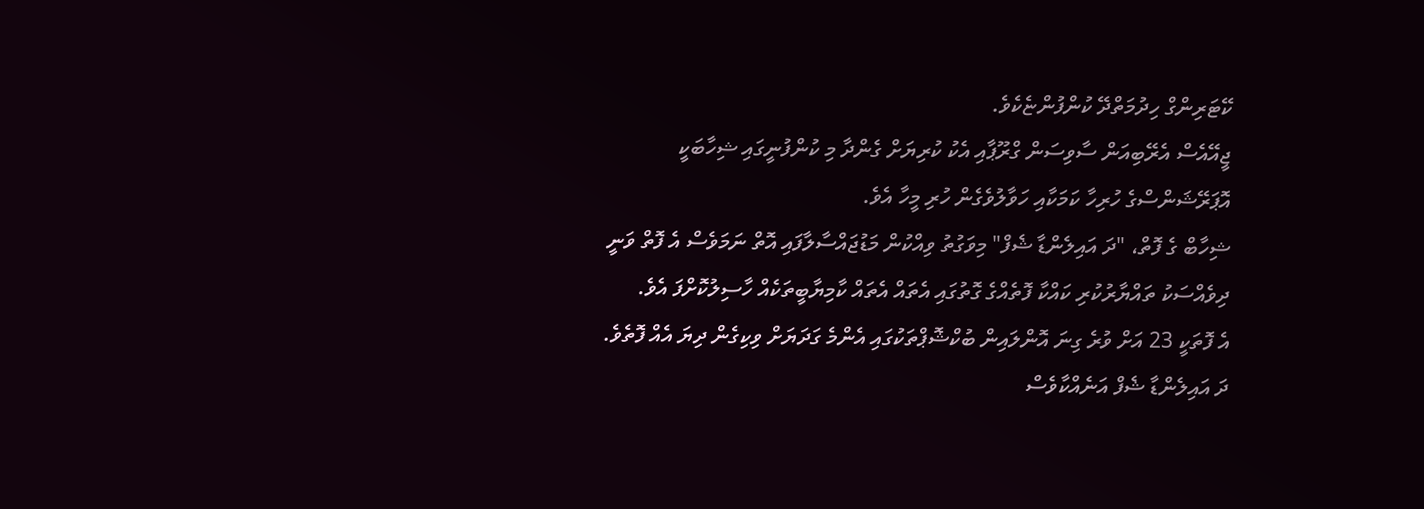ކޭޓަރިންގް ހިދުމަތްދޭ ކުންފުންޏެކެވެ.
ޖީއޭއެސް އެރޭބިއަން ސާވިސަން ގްރޫޕާއި އެކު ކުރިޔަށް ގެންދާ މި ކުންފުނީގައި ޝިހާބަކީ އޮޕަރޭޝަންސްގެ ހުރިހާ ކަމަކާއި ހަވާލުވެގެން ހުރި މީހާ އެވެ.
ޝިހާބް ގެ ފޮތް، "ދަ އައިލެންޑާ ޝެފް" މިވަގުތު ވިއްކުން މަޑުޖައްސާލާފައި އޮތް ނަމަވެސް އެ ފޮތް ވަނީ ދިވެއްސަކު ތައްޔާރުކުރި ކައްކާ ފޮތެއްގެ ގޮތުގައި އެތައް އެތައް ކާމިޔާބީތަކެއް ހާސިލުކޮށްފަ އެވެ.
އެ ފޮތަކީ 23 އަށް ވުރެ ގިނަ އޮންލައިން ބުކްޝޮޕްތަކުގައި އެންމެ ގަދަޔަށް ވިކިގެން ދިޔަ އެއް ފޮތެވެ. ދަ އައިލެންޑާ ޝެފް އަނެއްކާވެސް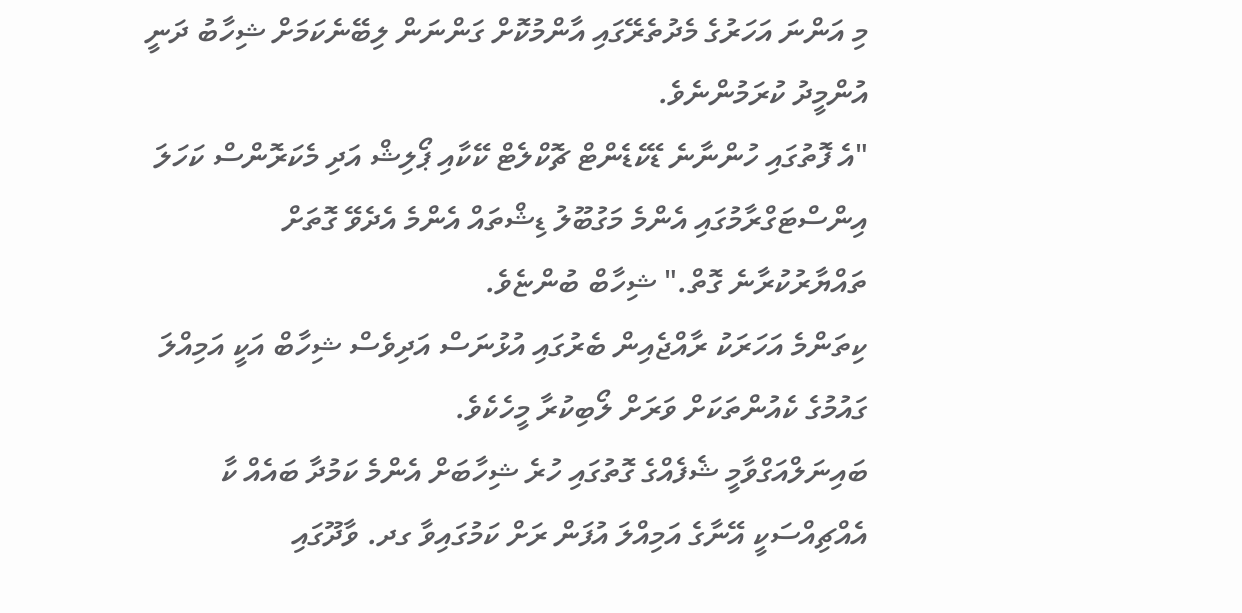މި އަންނަ އަހަރުގެ މެދުތެރޭގައި އާންމުކޮށް ގަންނަން ލިބޭނެކަމަށް ޝިހާބު ދަނީ އުންމީދު ކުރަމުންނެވެ.
"އެ ފޮތުގައި ހުންނާނެ ޑޭކެޑެންޓް ޗޮކްލެޓް ކޭކާއި ޕޯލިޝް އަދި މެކަރޮންސް ކަހަލަ އިންސްޓަގްރާމުގައި އެންމެ މަގުބޫލު ޑިޝްތައް އެންމެ އެދެވޭ ގޮތަށް ތައްޔާރުކުރާނެ ގޮތް." ޝިހާބް ބުންޏެވެ.
ކިތަންމެ އަހަރަކު ރާއްޖެއިން ބެރުގައި އުޅުނަސް އަދިވެސް ޝިހާބް އަކީ އަމިއްލަ ގައުމުގެ ކެއުންތަކަށް ވަރަށް ލޯބިކުރާ މީހެކެވެ.
ބައިނަލްއަގްވާމީ ޝެފެއްގެ ގޮތުގައި ހުރެ ޝިހާބަށް އެންމެ ކަމުދާ ބައެއް ކާ އެއްޗިއްސަކީ އޭނާގެ އަމިއްލަ އުފަން ރަށް ކަމުގައިވާ ގދ. ވާދޫގައި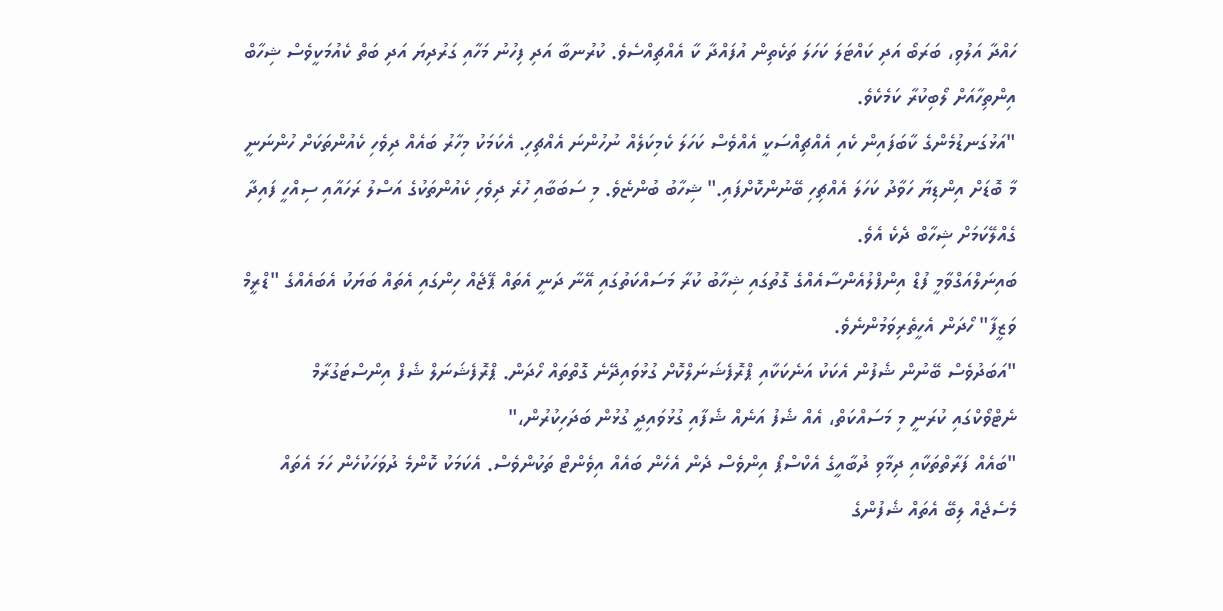ހައްދާ އަލުވި، ބަރަބޯ އަދި ކައްޓަލަ ކަހަލަ ތަކެތިން އުފައްދާ ކާ އެއްޗިއްސެވެ. ކުރުނބާ އަދި ފިހުނު މަހާއި ގަރުދިޔަ އަދި ބަތް ކެއުމަކީވެސް ޝިހާބް އިންތިހާއަށް ލޯބިކުރާ ކަމެކެވެ.
"އަޅުގަނޑުމެންގެ ކާބަފައިން ކެއި އެއްޗިއްސަކީ އެއްވެސް ކަހަލަ ކެމިކަލެއް ނުހުންނަ އެއްޗިހި. އެކަމަކު މިހާރު ބައެއް ދިވެހި ކެއުންތަކަށް ހުންނަނީ މާ ބޮޑަށް އިންޑިޔާ ހަވާދު ކަހަލަ އެއްޗިހި ބޭނުންކޮށްފައި." ޝިހާބު ބުންޏެވެ. މި ސަބަބާއި ހުރެ ދިވެހި ކެއުންތަކުގެ އަސްލު ރަހައާއި ސިއްހީ ފައިދާ ގެއްލޭކަމަށް ޝިހާބް ދެކެ އެވެ.
ބައިނަލްއަގްވާމީ ފުޑް އިންފްލުއެންސާއެއްގެ ގޮތުގައި ޝިހާބު ކުރާ މަސައްކަތުގައި އޭނާ ދަނީ އެތައް ޕޭޖެއް ހިންގައި އެތައް ބަޔަކު އެބައެއްގެ "ޑްރީމް ވަޒީފާ" ހޯދަން އެހީތެރިވަމުންނެވެ.
"އަބަދުވެސް ބޭނުން ޝެފުން އެކަކު އަނެކަކާއި ޕްރޮފެޝަނަލްކޮށް ގުޅުވައިދޭނެ ގޮތްތައް ހޯދަން. ޕްރޮފެޝަނަލް ޝެފް އިންސްޓަގުރާމް ނެޓްވޯކްގައި ކުރަނީ މި މަސައްކަތް، އެއް ޝެފު އަނެއް ޝެފާއި ގުޅުވައިދީ ގުޅުން ބަދަހިކުރުން،"
"ބައެއް ފަރާތްތަކާއި ދިމާވި ދުބާއީގެ އެކްސްޕޯ އިންވެސް ދެން އެހެން ބައެއް އިވެންޓް ތަކުންވެސް. އެކަމަކު ކޮންމެ ދުވަހަކުހެން ހަމަ އެތައް މެސެޖެއް ލިބޭ އެތައް ޝެފުންގެ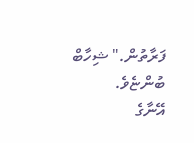ފަރާތުން." ޝިހާބް ބުންޏެވެ.
އޭނާގެ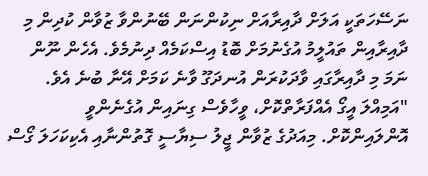ނަސޭހަތަކީ އަލަށް ދާއިރާއަށް ނިކުންނަން ބޭނުންވާ ޒުވާން ކުދިން މި ދާއިރާއިން ތައުލީމު އުގެނުމަށް ބޮޑު އިސްކަމެއް ދިނުމެވެ. އެހެން ނޫން ނަމަ މި ދާއިރާގައި ވާދަކުރަން އުނދަގޫ ވާނެ ކަމަށް އޭނާ ބުނެ އެވެ.
"އަމިއްލަ އީގޯ އެއްފަރާތްކޮށް، ވީހާވެސް ގިނައިން އުގެނެންވީ އޮންލައިންކޮށް. މިއަދުގެ ޒުވާން ޖީލު ސިޔާސީ ގޮތުންނާއި އެކިކަހަލަ ގޯސް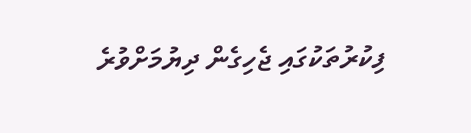ފިކުރުތަކުގައި ޖެހިގެން ދިޔުމަށްވުރެ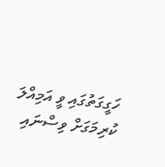ހަގީގަތުގައި ވީ އަމިއްލަ ކުރިމަގަށް ވިސްނައި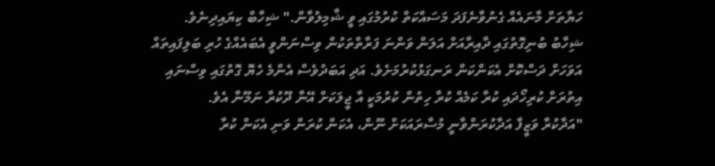ހަޔާތަށް މާނައެއް ގެނުވާނެފަދަ މަސައްކަތް ކުރުމުގައި ވީ ޝާމިލުވާން." ޝިހާބް ކިޔައިދިނެވެ.
ޝިހާބު ބުނިގޮތުގައި ދާއިރާއަށް އަލަން ވަންނަ ފަރާތްތަކުން ވިސްނަންވީ އެބައެއްގެ ހުރި ބަލިފައިތައް އަވަހަށް ދަސްކޮށް އެކަންކަން ރަނގަޅުކުރުމަށެވެ. އަދި އަބަދުވެސް އެންމެ ހެޔޮ ގޮތުގައި ވިސްނައި އިތުރަށް ކުރިހޯދައި ކުރާ ކަމެއް ކުރާ ހިތުން ކުރުމަކީ އާ ޖީލަކަށް އޭނާ ދޫކުރާ ނަމޫނާ އެވެ.
"އަދާކުރާ ވަޒީފާ އަދާކުރަންވާނީ މުސާރައަކަށް ނޫން، އެކަން ކުރަން ވަނި އެކަން ކުރާ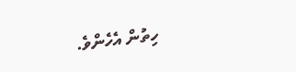ހިތުން އެހެންވެ.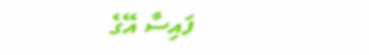ފައިސާ އޭގެ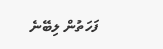ފަހަތުން ލިބޭނެ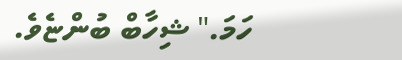ހަމަ." ޝިހާބް ބުންޏެވެ.